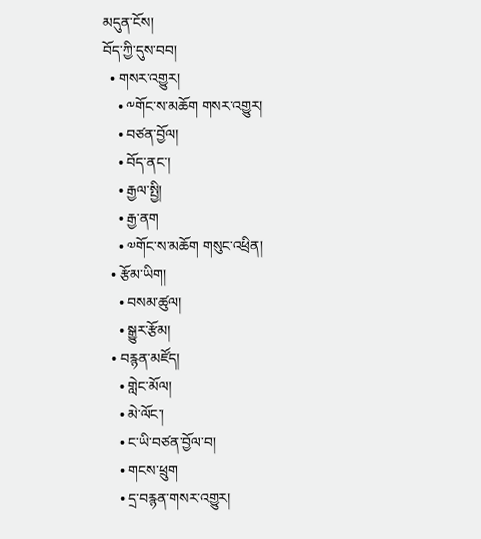མདུན་ངོས།
བོད་ཀྱི་དུས་བབ།
  • གསར་འགྱུར།
    • ༸གོང་ས་མཆོག གསར་འགྱུར།
    • བཙན་བྱོལ།
    • བོད་ནང་།
    • རྒྱལ་སྤྱི།
    • རྒྱ་ནག
    • ༧གོང་ས་མཆོག གསུང་འཕྲིན།
  • རྩོམ་ཡིག།
    • བསམ་ཚུལ།
    • སྒྱུར་རྩོམ།
  • བརྙན་མཛོད།
    • གླེང་མོལ།
    • མེ་ལོང་།
    • ང་ཡི་བཙན་བྱོལ་བ།
    • གངས་ཕྲུག
    • དྲ་བརྙན་གསར་འགྱུར།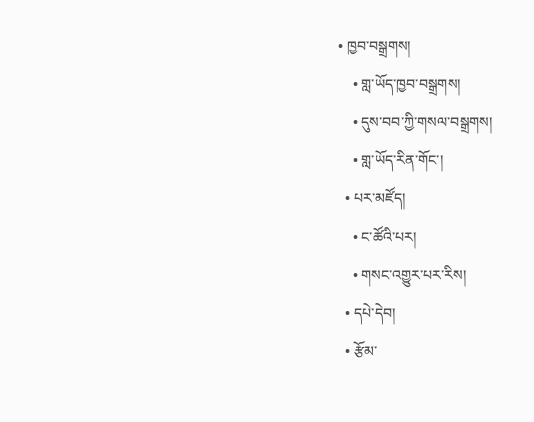• ཁྱབ་བསྒྲགས།
    • གླ་ཡོད་ཁྱབ་བསྒྲགས།
    • དུས་བབ་ཀྱི་གསལ་བསྒྲགས།
    • གླ་ཡོད་རིན་གོང་།
  • པར་མཛོད།
    • ང་ཚོའི་པར།
    • གསང་འགྱུར་པར་རིས།
  • དཔེ་དེབ།
  • རྩོམ་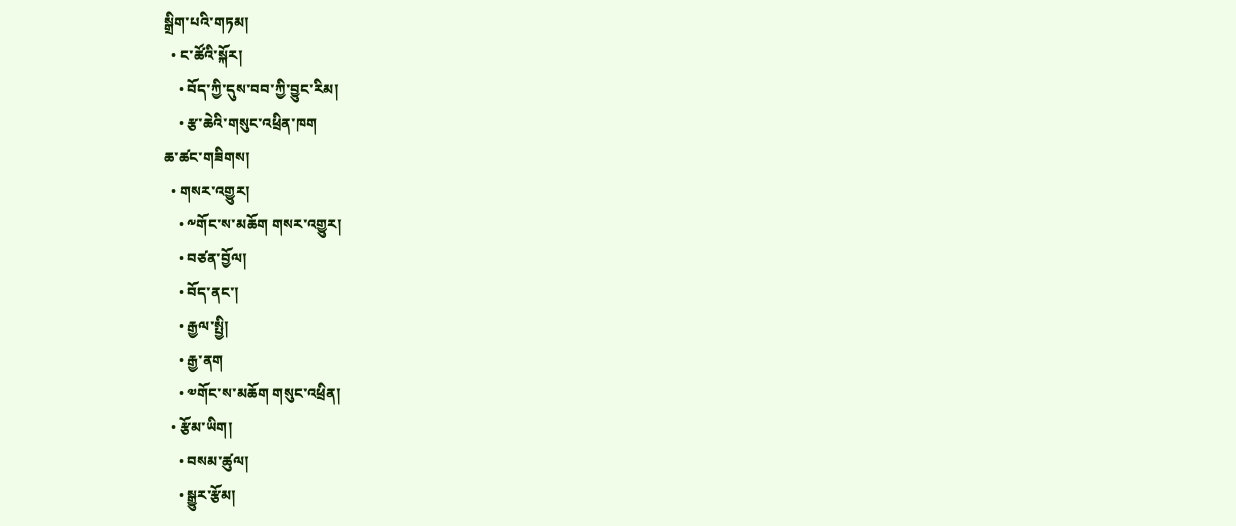སྒྲིག་པའི་གཏམ།
  • ང་ཚོའི་སྐོར།
    • བོད་ཀྱི་དུས་བབ་ཀྱི་བྱུང་རིམ།
    • རྩ་ཆེའི་གསུང་འཕྲིན་ཁག
ཆ་ཚང་གཟིགས།
  • གསར་འགྱུར།
    • ༸གོང་ས་མཆོག གསར་འགྱུར།
    • བཙན་བྱོལ།
    • བོད་ནང་།
    • རྒྱལ་སྤྱི།
    • རྒྱ་ནག
    • ༧གོང་ས་མཆོག གསུང་འཕྲིན།
  • རྩོམ་ཡིག།
    • བསམ་ཚུལ།
    • སྒྱུར་རྩོམ།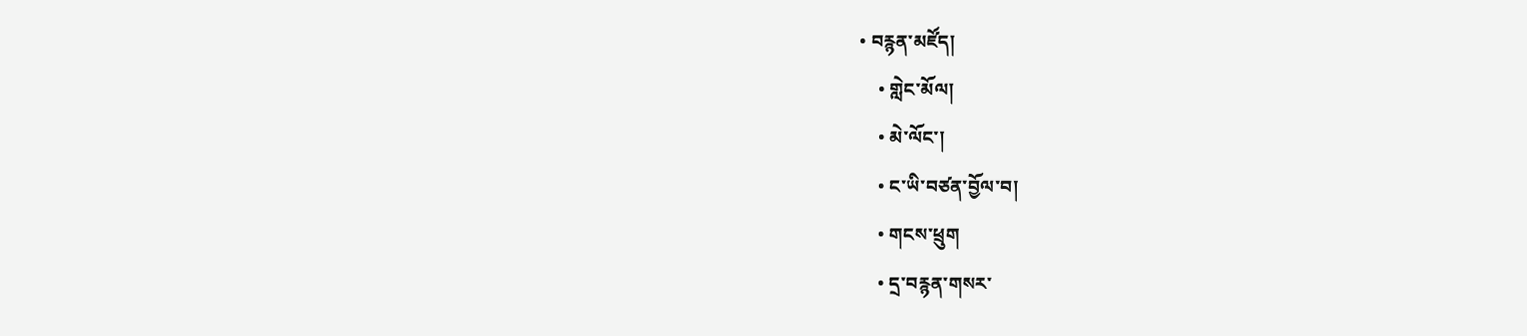• བརྙན་མཛོད།
    • གླེང་མོལ།
    • མེ་ལོང་།
    • ང་ཡི་བཙན་བྱོལ་བ།
    • གངས་ཕྲུག
    • དྲ་བརྙན་གསར་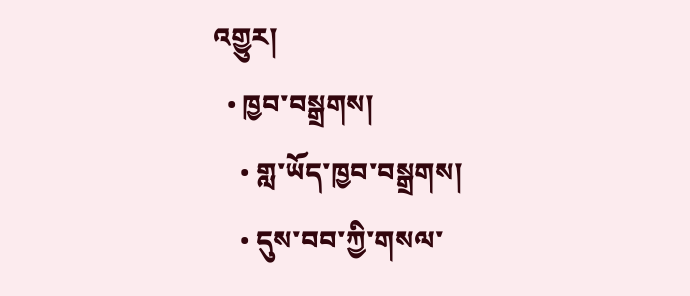འགྱུར།
  • ཁྱབ་བསྒྲགས།
    • གླ་ཡོད་ཁྱབ་བསྒྲགས།
    • དུས་བབ་ཀྱི་གསལ་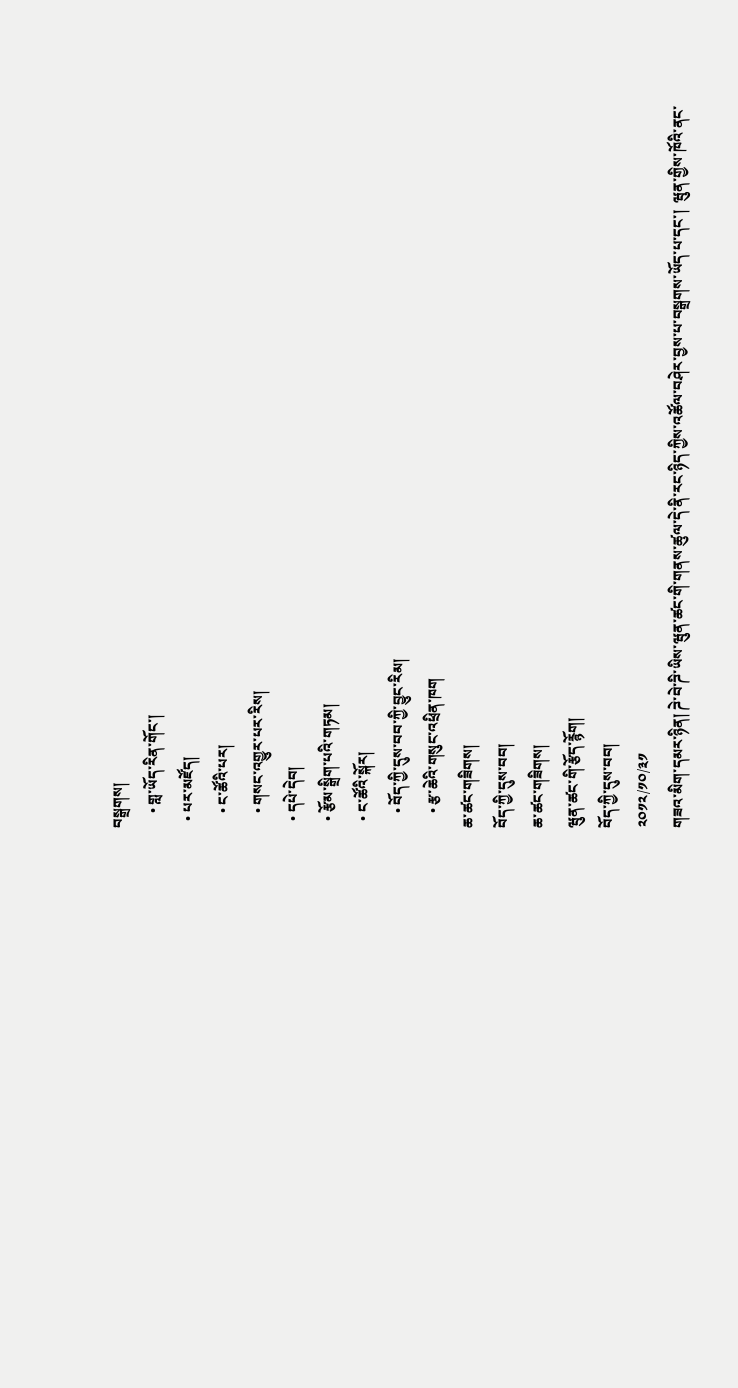བསྒྲགས།
    • གླ་ཡོད་རིན་གོང་།
  • པར་མཛོད།
    • ང་ཚོའི་པར།
    • གསང་འགྱུར་པར་རིས།
  • དཔེ་དེབ།
  • རྩོམ་སྒྲིག་པའི་གཏམ།
  • ང་ཚོའི་སྐོར།
    • བོད་ཀྱི་དུས་བབ་ཀྱི་བྱུང་རིམ།
    • རྩ་ཆེའི་གསུང་འཕྲིན་ཁག
ཆ་ཚང་གཟིགས།
བོད་ཀྱི་དུས་བབ།
ཆ་ཚང་གཟིགས།
ཝུན་ཚང་གི་རྩོད་རྙོག།
བོད་ཀྱི་དུས་བབ།
༢༠༡༢/༡༠/༣༡
གཟའ་མིག་དམར་ཉིན། ཌེ་བེ་ཌི་ཡིས་ཝུན་ཚང་གི་གནས་ཚུལ་དེ་ནི་རང་ཉིད་ཀྱིས་འཚོལ་བཤེར་བྱས་པ་བསྒྲགས་ཡོད་པ་དང་།  ཝུན་གྱིས་ཁོའི་ནང་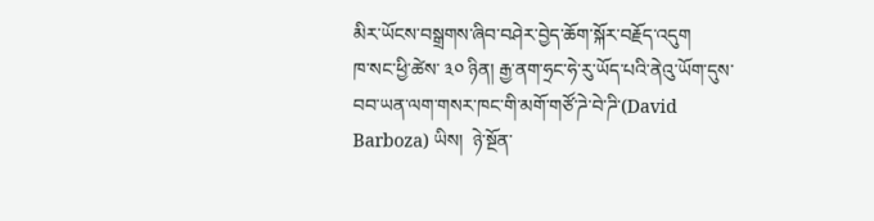མིར་ཡོངས་བསྒྲགས་ཞིབ་བཤེར་བྱེད་ཆོག་སྐོར་བརྗོད་འདུག
ཁ་སང་ཕྱི་ཚེས་ ༣༠ ཉིན། རྒྱ་ནག་ཧྲང་ཧེ་རུ་ཡོད་པའི་ནེའུ་ཡོག་དུས་བབ་ཡན་ལག་གསར་ཁང་གི་མགོ་གཙོ་ཌེ་བེ་ཌི་(David Barboza) ཡིས།  ཉེ་སྔོན་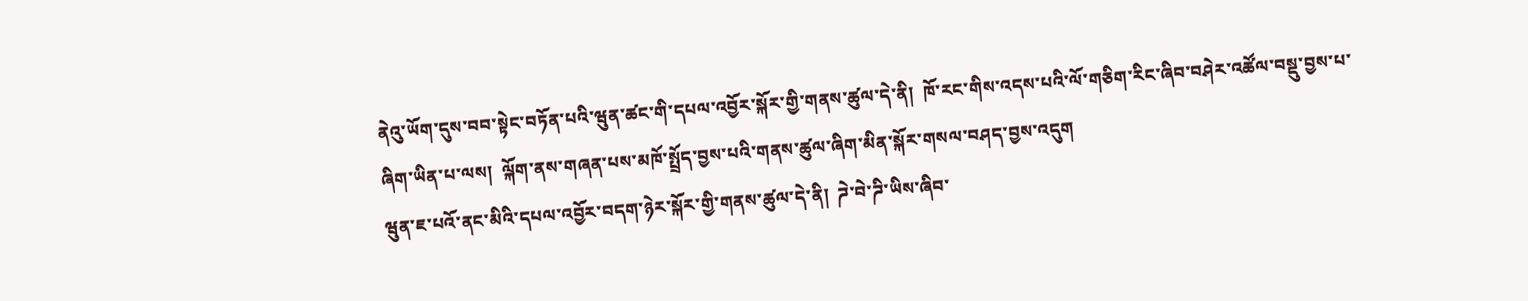ནེའུ་ཡོག་དུས་བབ་སྟེང་བཏོན་པའི་ཝུན་ཚང་གི་དཔལ་འབྱོར་སྐོར་གྱི་གནས་ཚུལ་དེ་ནི།  ཁོ་རང་གིས་འདས་པའི་ལོ་གཅིག་རིང་ཞིབ་བཤེར་འཚོལ་བསྡུ་བྱས་པ་ཞིག་ཡིན་པ་ལས།  ལྐོག་ནས་གཞན་པས་མཁོ་སྤྲོད་བྱས་པའི་གནས་ཚུལ་ཞིག་མིན་སྐོར་གསལ་བཤད་བྱས་འདུག
ཝུན་ཇ་པའོ་ནང་མིའི་དཔལ་འབྱོར་བདག་ཉེར་སྐོར་གྱི་གནས་ཚུལ་དེ་ནི།  ཌེ་བེ་ཌི་ཡིས་ཞིབ་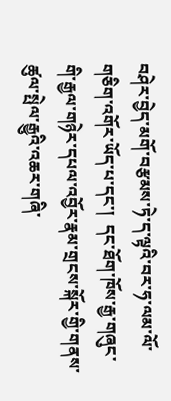བཤེར་བྱེད་མགོ་བརྩམས་ཏེ་ད་ལྟའི་བར་ཧ་ལམ་ལོ་གཅིག་འགོར་ཡོད་པ་དང་།  དང་ཐོག་ཁོས་རྒྱ་གཞུང་གི་རྒྱལ་གཉེར་དཔལ་འབྱོར་རྣམ་གྲངས་སྐོར་གྱི་གནས་ཚུལ་སྤེལ་རྒྱུའི་འཆར་གཞི་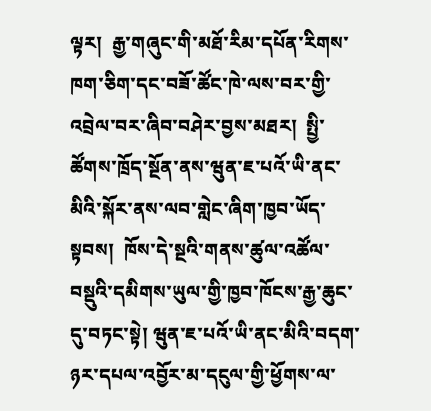ལྟར།  རྒྱ་གཞུང་གི་མཐོ་རིམ་དཔོན་རིགས་ཁག་ཅིག་དང་བཟོ་ཚོང་ཁེ་ལས་བར་གྱི་འབྲེལ་བར་ཞིབ་བཤེར་བྱས་མཐར།  སྤྱི་ཚོགས་ཁྲོད་སྔོན་ནས་ཝུན་ཇ་པའོ་ཡི་ནང་མིའི་སྐོར་ནས་ལབ་གླེང་ཞིག་ཁྱབ་ཡོད་སྟབས།  ཁོས་དེ་སྔའི་གནས་ཚུལ་འཚོལ་བསྡུའི་དམིགས་ཡུལ་གྱི་ཁྱབ་ཁོངས་རྒྱ་ཆུང་དུ་བཏང་སྟེ། ཝུན་ཇ་པའོ་ཡི་ནང་མིའི་བདག་ཉར་དཔལ་འབྱོར་མ་དངུལ་གྱི་ཕྱོགས་ལ་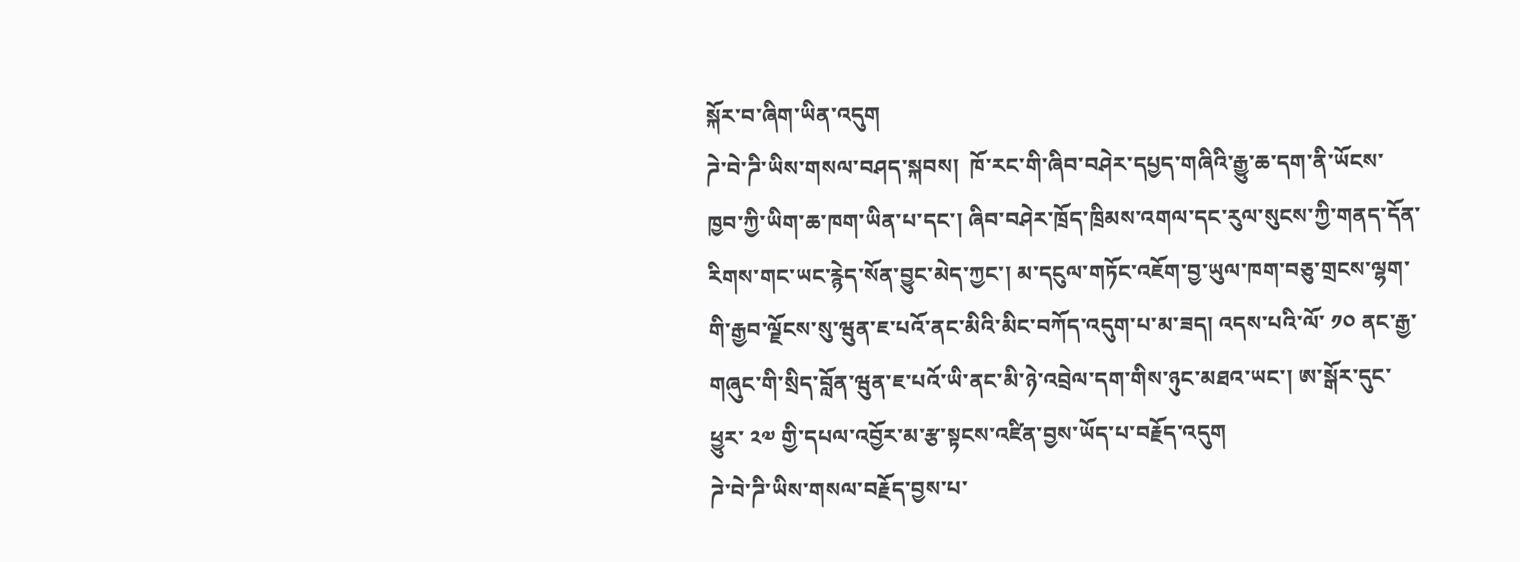སྐོར་བ་ཞིག་ཡིན་འདུག
ཌེ་བེ་ཌི་ཡིས་གསལ་བཤད་སྐབས།  ཁོ་རང་གི་ཞིབ་བཤེར་དཔྱད་གཞིའི་རྒྱུ་ཆ་དག་ནི་ཡོངས་ཁྱབ་ཀྱི་ཡིག་ཆ་ཁག་ཡིན་པ་དང་། ཞིབ་བཤེར་ཁྲོད་ཁྲིམས་འགལ་དང་རུལ་སུངས་ཀྱི་གནད་དོན་རིགས་གང་ཡང་རྙེད་སོན་བྱུང་མེད་ཀྱང་། མ་དངུལ་གཏོང་འཇོག་བྱ་ཡུལ་ཁག་བཅུ་གྲངས་ལྷག་གི་རྒྱབ་ལྗོངས་སུ་ཝུན་ཇ་པའོ་ནང་མིའི་མིང་བཀོད་འདུག་པ་མ་ཟད། འདས་པའི་ལོ་ ༡༠ ནང་རྒྱ་གཞུང་གི་སྲིད་བློན་ཝུན་ཇ་པའོ་ཡི་ནང་མི་ཉེ་འབྲེལ་དག་གིས་ཉུང་མཐའ་ཡང་། ཨ་སྒོར་དུང་ཕྱུར་ ༢༧ གྱི་དཔལ་འབྱོར་མ་རྩ་སྟངས་འཛིན་བྱས་ཡོད་པ་བརྗོད་འདུག
ཌེ་བེ་ཌི་ཡིས་གསལ་བརྗོད་བྱས་པ་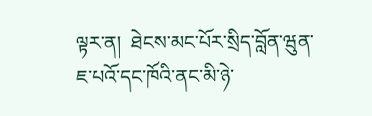ལྟར་ན།  ཐེངས་མང་པོར་སྲིད་བློན་ཝུན་ཇ་པའོ་དང་ཁོའི་ནང་མི་ཉེ་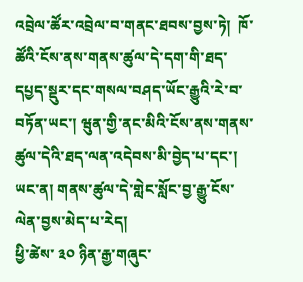འབྲེལ་ཚོར་འབྲེལ་བ་གནང་ཐབས་བྱས་ཏེ།  ཁོ་ཚོའི་ངོས་ནས་གནས་ཚུལ་དེ་དག་གི་ཐད་དཔྱད་སྡུར་དང་གསལ་བཤད་ཡོང་རྒྱུའི་རེ་བ་བཏོན་ཡང་། ཝུན་གྱི་ནང་མིའི་ངོས་ནས་གནས་ཚུལ་དེའི་ཐད་ལན་འདེབས་མི་བྱེད་པ་དང་། ཡང་ན། གནས་ཚུལ་དེ་གླེང་སློང་བྱ་རྒྱུ་ངོས་ལེན་བྱས་མེད་པ་རེད།
ཕྱི་ཚེས་ ༣༠ ཉིན་རྒྱ་གཞུང་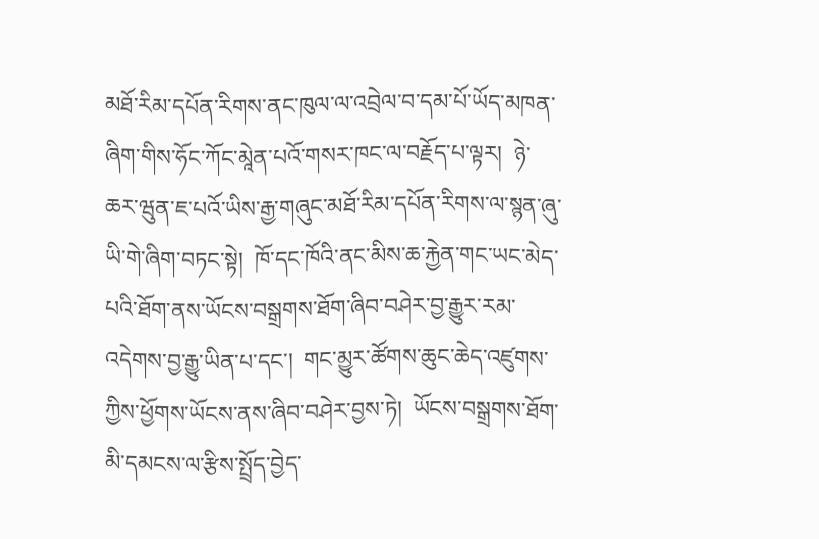མཐོ་རིམ་དཔོན་རིགས་ནང་ཁུལ་ལ་འབྲེལ་བ་དམ་པོ་ཡོད་མཁན་ཞིག་གིས་ཧོང་ཀོང་མཱེན་པའོ་གསར་ཁང་ལ་བརྗོད་པ་ལྟར།  ཉེ་ཆར་ཝུན་ཇ་པའོ་ཡིས་རྒྱ་གཞུང་མཐོ་རིམ་དཔོན་རིགས་ལ་སྙན་ཞུ་ཡི་གེ་ཞིག་བཏང་སྟེ།  ཁོ་དང་ཁོའི་ནང་མིས་ཆ་རྐྱེན་གང་ཡང་མེད་པའི་ཐོག་ནས་ཡོངས་བསྒྲགས་ཐོག་ཞིབ་བཤེར་བྱ་རྒྱུར་རམ་འདེགས་བྱ་རྒྱུ་ཡིན་པ་དང་།  གང་མྱུར་ཚོགས་ཆུང་ཆེད་འཛུགས་ཀྱིས་ཕྱོགས་ཡོངས་ནས་ཞིབ་བཤེར་བྱས་ཏེ།  ཡོངས་བསྒྲགས་ཐོག་མི་དམངས་ལ་རྩིས་སྤྲོད་བྱེད་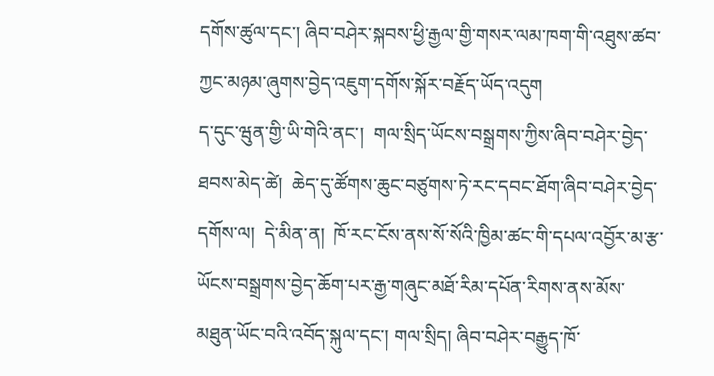དགོས་ཚུལ་དང་། ཞིབ་བཤེར་སྐབས་ཕྱི་རྒྱལ་གྱི་གསར་ལམ་ཁག་གི་འཐུས་ཚབ་ཀྱང་མཉམ་ཞུགས་བྱེད་འཇུག་དགོས་སྐོར་བརྗོད་ཡོད་འདུག
ད་དུང་ཝུན་གྱི་ཡི་གེའི་ནང་།  གལ་སྲིད་ཡོངས་བསྒྲགས་ཀྱིས་ཞིབ་བཤེར་བྱེད་ཐབས་མེད་ཚེ།  ཆེད་དུ་ཚོགས་ཆུང་བཙུགས་ཏེ་རང་དབང་ཐོག་ཞིབ་བཤེར་བྱེད་དགོས་ལ།  དེ་མིན་ན།  ཁོ་རང་ངོས་ནས་སོ་སོའི་ཁྱིམ་ཚང་གི་དཔལ་འབྱོར་མ་རྩ་ཡོངས་བསྒྲགས་བྱེད་ཆོག་པར་རྒྱ་གཞུང་མཐོ་རིམ་དཔོན་རིགས་ནས་མོས་མཐུན་ཡོང་བའི་འབོད་སྐུལ་དང་། གལ་སྲིད། ཞིབ་བཤེར་བརྒྱུད་ཁོ་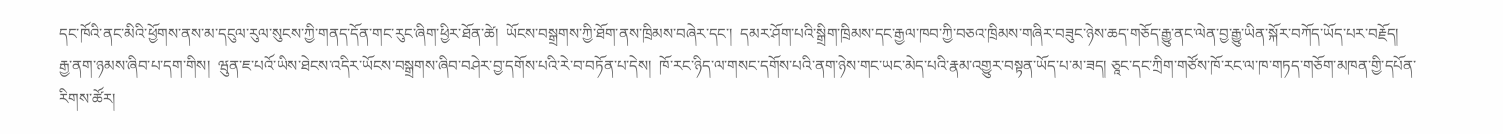དང་ཁོའི་ནང་མིའི་ཕྱོགས་ནས་མ་དངུལ་རུལ་སུངས་ཀྱི་གནད་དོན་གང་རུང་ཞིག་ཕྱིར་ཐོན་ཚེ།  ཡོངས་བསྒྲགས་ཀྱི་ཐོག་ནས་ཁྲིམས་བཞེར་དང་།  དམར་ཤོག་པའི་སྒྲིག་ཁྲིམས་དང་རྒྱལ་ཁབ་ཀྱི་བཅའ་ཁྲིམས་གཞིར་བཟུང་ཉེས་ཆད་གཅོད་རྒྱུ་ནང་ལེན་བྱ་རྒྱུ་ཡིན་སྐོར་བཀོད་ཡོད་པར་བརྗོད།
རྒྱ་ནག་ཉམས་ཞིབ་པ་དག་གིས།  ཝུན་ཇ་པའོ་ཡིས་ཐེངས་འདིར་ཡོངས་བསྒྲགས་ཞིབ་བཤེར་བྱ་དགོས་པའི་རེ་བ་བཏོན་པ་དེས།  ཁོ་རང་ཉིད་ལ་གསང་དགོས་པའི་ནག་ཉེས་གང་ཡང་མེད་པའི་རྣམ་འགྱུར་བསྟན་ཡོད་པ་མ་ཟད། ཅཱང་དང་ཀྲིག་གཙོས་ཁོ་རང་ལ་ཁ་གཏད་གཅོག་མཁན་གྱི་དཔོན་རིགས་ཚོར།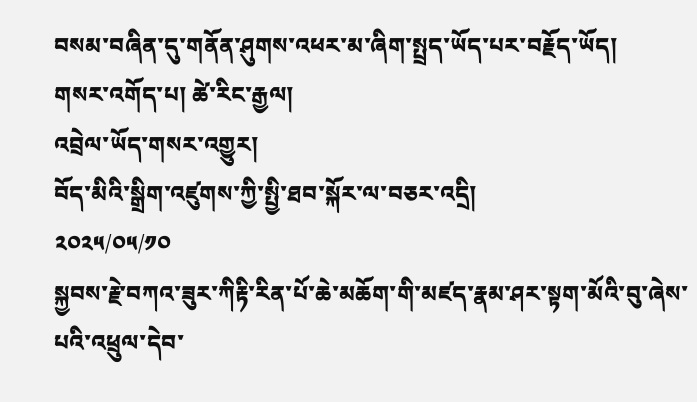བསམ་བཞིན་དུ་གནོན་ཤུགས་འཕར་མ་ཞིག་སྤྲད་ཡོད་པར་བརྗོད་ཡོད།
གསར་འགོད་པ། ཚེ་རིང་རྒྱལ།
འབྲེལ་ཡོད་གསར་འགྱུར།
བོད་མིའི་སྒྲིག་འཛུགས་ཀྱི་སྤྱི་ཐབ་སྐོར་ལ་བཅར་འདྲི།
༢༠༢༥/༠༥/༡༠
སྐྱབས་རྗེ་བཀའ་ཟུར་ཀིརྟི་རིན་པོ་ཆེ་མཆོག་གི་མཛད་རྣམ་ཤར་སྟག་མོའི་བུ་ཞེས་པའི་འཕྲུལ་དེབ་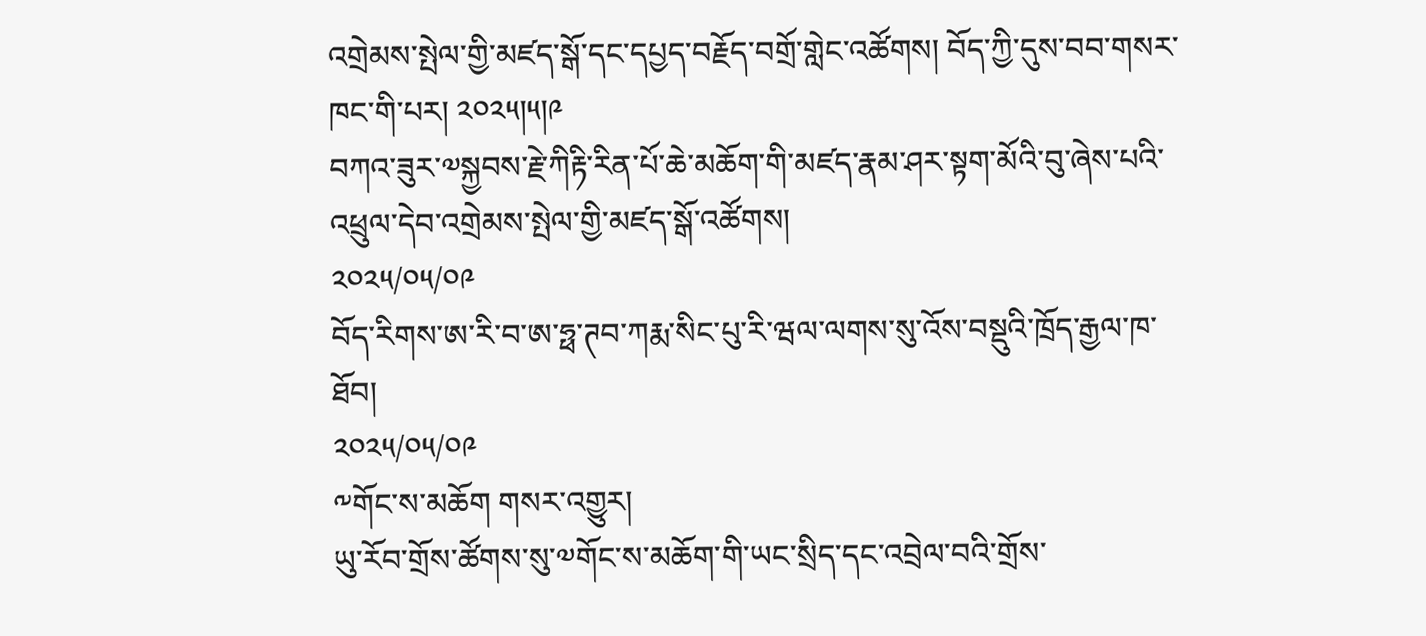འགྲེམས་སྤེལ་གྱི་མཛད་སྒོ་དང་དཔྱད་བརྗོད་བགྲོ་གླེང་འཚོགས། བོད་ཀྱི་དུས་བབ་གསར་ཁང་གི་པར། ༢༠༢༥།༥།༩
བཀའ་ཟུར་༧སྐྱབས་རྗེ་ཀིརྟི་རིན་པོ་ཆེ་མཆོག་གི་མཛད་རྣམ་ཤར་སྟག་མོའི་བུ་ཞེས་པའི་འཕྲུལ་དེབ་འགྲེམས་སྤེལ་གྱི་མཛད་སྒོ་འཚོགས།
༢༠༢༥/༠༥/༠༩
བོད་རིགས་ཨ་རི་བ་ཨ་ཧྥ་ཊབ་ཀརྨ་སིང་པུ་རི་ཝལ་ལགས་སུ་འོས་བསྡུའི་ཁྲོད་རྒྱལ་ཁ་ཐོབ།
༢༠༢༥/༠༥/༠༩
༸གོང་ས་མཆོག གསར་འགྱུར།
ཡུ་རོབ་གྲོས་ཚོགས་སུ་༧གོང་ས་མཆོག་གི་ཡང་སྲིད་དང་འབྲེལ་བའི་གྲོས་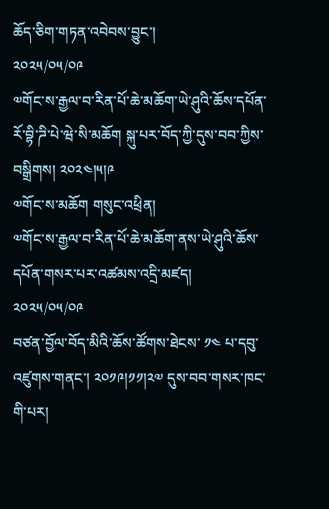ཆོད་ཅིག་གཏན་འབེབས་བྱུང་།
༢༠༢༥/༠༥/༠༩
༧གོང་ས་རྒྱལ་བ་རིན་པོ་ཆེ་མཆོག་ཡེ་ཤུའི་ཆོས་དཔོན་རོ་བྷི་ཌི་པེ་ཝེ་སི་མཆོག སྐུ་པར་བོད་ཀྱི་དུས་བབ་ཀྱིས་བསྒྲིགས། ༢༠༢༤།༥།༩
༧གོང་ས་མཆོག གསུང་འཕྲིན།
༧གོང་ས་རྒྱལ་བ་རིན་པོ་ཆེ་མཆོག་ནས་ཡེ་ཤུའི་ཆོས་དཔོན་གསར་པར་འཚམས་འདྲི་མཛད།
༢༠༢༥/༠༥/༠༩
བཙན་བྱོལ་བོད་མིའི་ཆོས་ཚོགས་ཐེངས་ ༡༤ པ་དབུ་འཛུགས་གནང་། ༢༠༡༩།༡༡།༢༧ དུས་བབ་གསར་ཁང་གི་པར།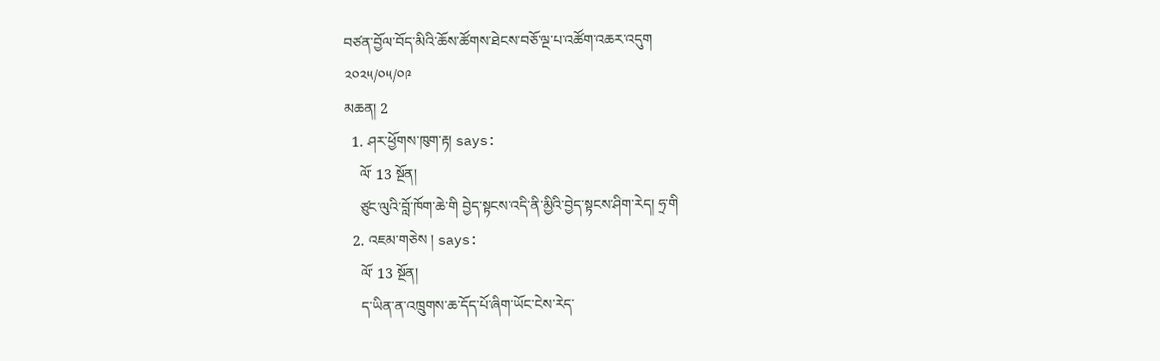བཙན་བྱོལ་བོད་མིའི་ཆོས་ཚོགས་ཐེངས་བཅོ་ལྔ་པ་འཚོག་འཆར་འདུག
༢༠༢༥/༠༥/༠༩
མཆན། 2
  1. ཤར་ཕྱོགས་ཁུག་རྟ། says:
    ལོ་ 13 སྔོན།
    ཙུང་ལུའི་བློ་ཁོག་ཆེ་གི བྱེད་སྟངས་འདི་ནི་མྱིའི་བྱེད་སྟངས་ཤིག་རེད། ཧྲ་གི
  2. འཇམ་གཅེས ། says:
    ལོ་ 13 སྔོན།
    ད་ཡིན་ན་འཁྲུགས་ཆ་དོད་པོ་ཞིག་ཡོང་ངེས་རེད་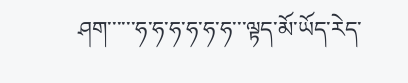ཤག་་་་་་ཧ་ཧ་ཧ་ཧ་ཧ་ཧ་་་ལྟད་མོ་ཡོད་རེད་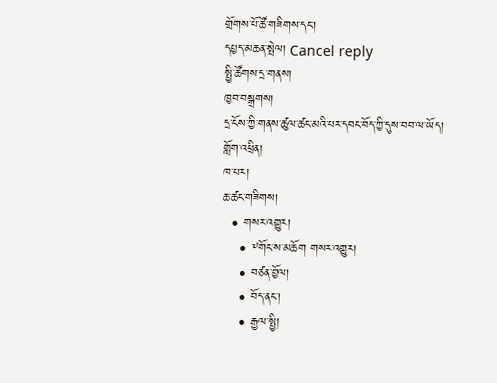གྲོགས་པོ་ཚོ་གཟིགས་དང་།
དཔྱད་མཆན་སྤེལ། Cancel reply
སྤྱི་ཚོགས་དྲ་གནས།
ཁྱབ་བསྒྲགས།
དྲ་ངོས་ཀྱི་གནས་ཚུལ་ཚང་མའི་པར་དབང་བོད་ཀྱི་དུས་བབ་ལ་ཡོད།
གློག་འཕྲིན།
ཁ་པར།
ཆ་ཚང་གཟིགས།
  • གསར་འགྱུར།
    • ༸གོང་ས་མཆོག གསར་འགྱུར།
    • བཙན་བྱོལ།
    • བོད་ནང་།
    • རྒྱལ་སྤྱི།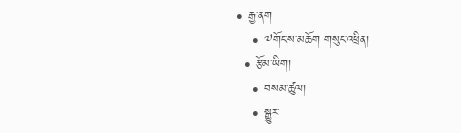• རྒྱ་ནག
    • ༧གོང་ས་མཆོག གསུང་འཕྲིན།
  • རྩོམ་ཡིག།
    • བསམ་ཚུལ།
    • སྒྱུར་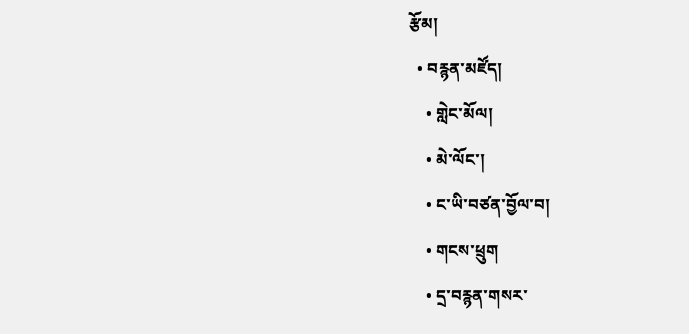རྩོམ།
  • བརྙན་མཛོད།
    • གླེང་མོལ།
    • མེ་ལོང་།
    • ང་ཡི་བཙན་བྱོལ་བ།
    • གངས་ཕྲུག
    • དྲ་བརྙན་གསར་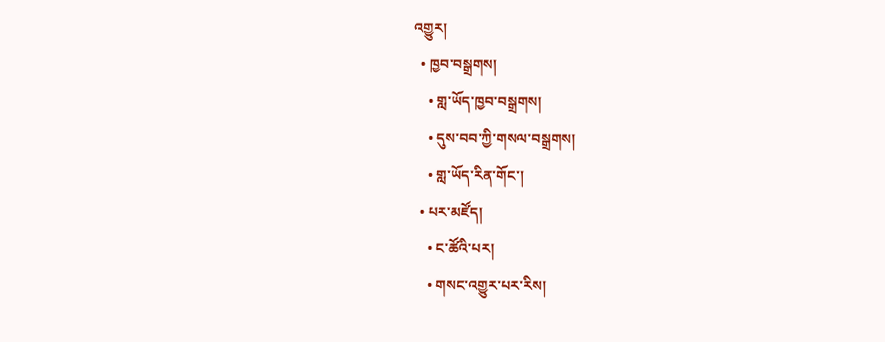འགྱུར།
  • ཁྱབ་བསྒྲགས།
    • གླ་ཡོད་ཁྱབ་བསྒྲགས།
    • དུས་བབ་ཀྱི་གསལ་བསྒྲགས།
    • གླ་ཡོད་རིན་གོང་།
  • པར་མཛོད།
    • ང་ཚོའི་པར།
    • གསང་འགྱུར་པར་རིས།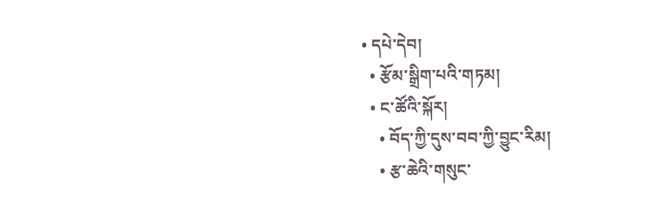• དཔེ་དེབ།
  • རྩོམ་སྒྲིག་པའི་གཏམ།
  • ང་ཚོའི་སྐོར།
    • བོད་ཀྱི་དུས་བབ་ཀྱི་བྱུང་རིམ།
    • རྩ་ཆེའི་གསུང་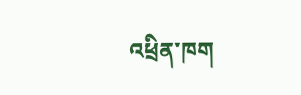འཕྲིན་ཁག